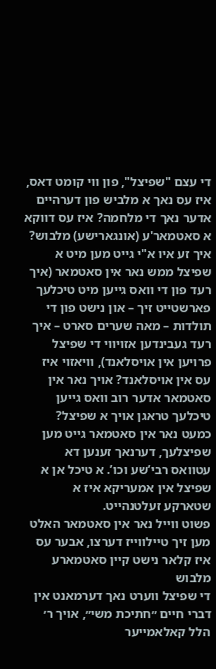די עצם "שפיצל", פון ווי קומט דאס, איז עס נאך א מלביש פון דערהיים אדער נאך די מלחמה? איז עס דווקא א סאטמאר'ע (אונגארישע) מלבוש?
איך זע איו א"י גייט מען מיט א שפיצל ממש נאר אין סאטמאר (איך רעד פון די וואס גייען מיט טיכלעך פארשטייט זיך – און נישט פון די תולדות – מאה שערים סארט – איך רעד געבינדען אזויווי די שפיצל פרויען אין אויסלאנד), וויאזוי איז עס אין אויסלאנד? אויך נאר אין סאטמאר אדער רוב וואס גייען טיכלעך טראגן אויך א שפיצל?
כמעט נאר אין סאטמאר גייט מען שפיצלעך, דערנאך זענען דא עטוואס רבי’שע וכו’. א טיכל אן א שפיצל אין אמעריקא איז א שטארקע זעלטנהייט.
פשוט ווייל נאר אין סאטמאר האלט מען זיך טיילווייז דערצו, אבער עס איז קלאר נישט קיין סאטמארע מלבוש
די שפיצל ווערט נאך דערמאנט אין דברי חיים ״חתיכת משי״, אויך ר׳ הלל קאלאמייער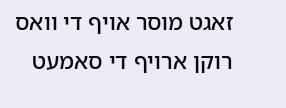זאגט מוסר אויף די וואס רוקן ארויף די סאמעט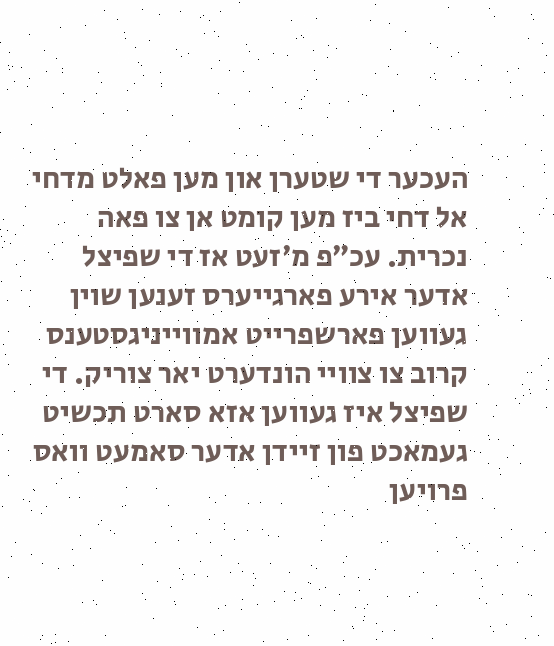העכער די שטערן און מען פאלט מדחי אל דחי ביז מען קומט אן צו פאה נכרית. עכ״פ מ׳זעט אז די שפיצל אדער אירע פארגייערס זענען שוין געווען פארשפרייט אמווייניגסטענס קרוב צו צוויי הונדערט יאר צוריק. די שפיצל איז געווען אזא סארט תכשיט געמאכט פון זיידן אדער סאמעט וואס פרויען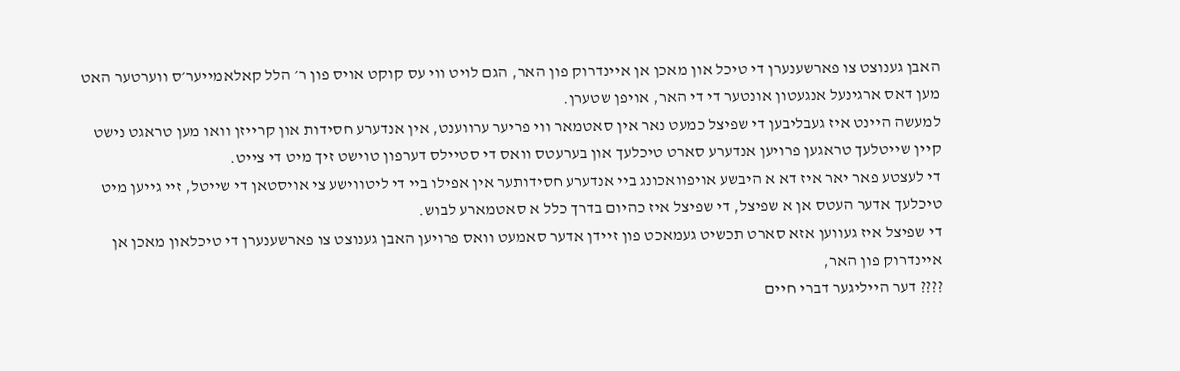האבן גענוצט צו פארשענערן די טיכל און מאכן אן איינדרוק פון האר, הגם לויט ווי עס קוקט אויס פון ר׳ הלל קאלאמייער׳ס ווערטער האט מען דאס ארגינעל אנגעטון אונטער די די האר, אויפן שטערן.
למעשה היינט איז געבליבען די שפיצל כמעט נאר אין סאטמאר ווי פריער ערווענט, אין אנדערע חסידות און קרייזן וואו מען טראגט נישט קיין שייטלעך טראגען פרויען אנדערע סארט טיכלעך און בערעטס וואס די סטיילס דערפון טוישט זיך מיט די צייט.
די לעצטע פאר יאר איז דא א היבשע אויפוואכונג ביי אנדערע חסידותער אין אפילו ביי די ליטווישע צי אויסטאן די שייטל, זיי גייען מיט טיכלעך אדער העטס אן א שפיצל, די שפיצל איז כהיום בדרך כלל א סאטמארע לבוש.
די שפיצל איז געווען אזא סארט תכשיט געמאכט פון זיידן אדער סאמעט וואס פרויען האבן גענוצט צו פארשענערן די טיכלאון מאכן אן איינדרוק פון האר,
???? דער הייליגער דברי חיים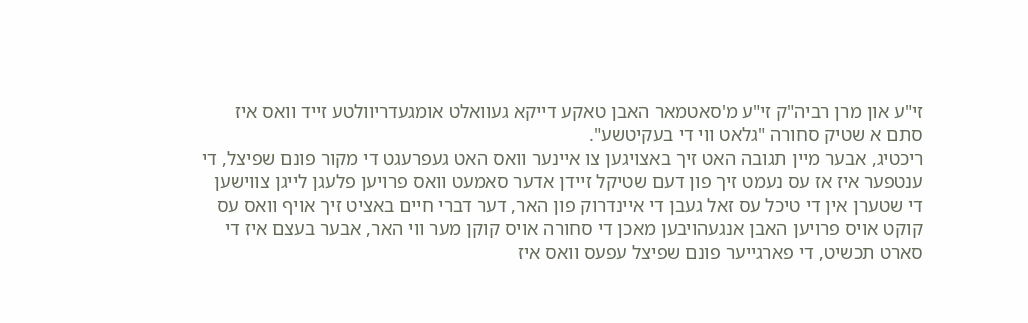זי"ע און מרן רביה"ק זי"ע מ'סאטמאר האבן טאקע דייקא געוואלט אומגעדריוולטע זייד וואס איז סתם א שטיק סחורה "גלאט ווי די בעקיטשע".
ריכטיג, אבער מיין תגובה האט זיך באצויגען צו איינער וואס האט געפרעגט די מקור פונם שפיצל, די ענטפער איז אז עס נעמט זיך פון דעם שטיקל זיידן אדער סאמעט וואס פרויען פלעגן לייגן צווישען די שטערן אין די טיכל עס זאל געבן די איינדרוק פון האר, דער דברי חיים באציט זיך אויף וואס עס קוקט אויס פרויען האבן אנגעהויבען מאכן די סחורה אויס קוקן מער ווי האר, אבער בעצם איז די סארט תכשיט, די פארגייער פונם שפיצל עפעס וואס איז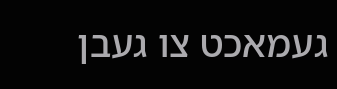געמאכט צו געבן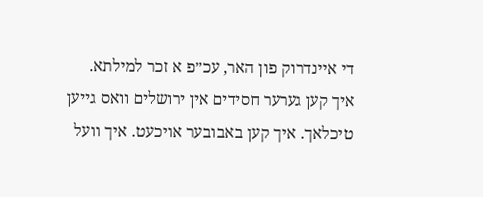די איינדרוק פון האר, עכ״פ א זכר למילתא.
איך קען גערער חסידים אין ירושלים וואס גייען טיכלאך. איך קען באבובער אויכעט. איך וועל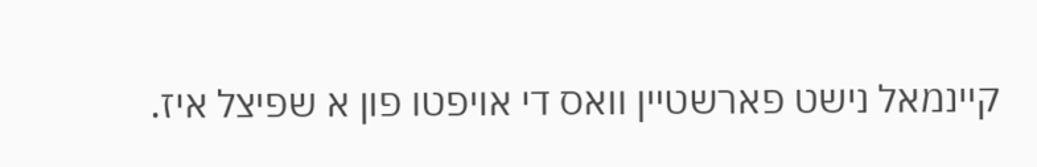קיינמאל נישט פארשטיין וואס די אויפטו פון א שפיצל איז.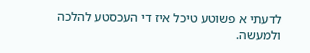לדעתי א פשוטע טיכל איז די העכסטע להלכה ולמעשה.